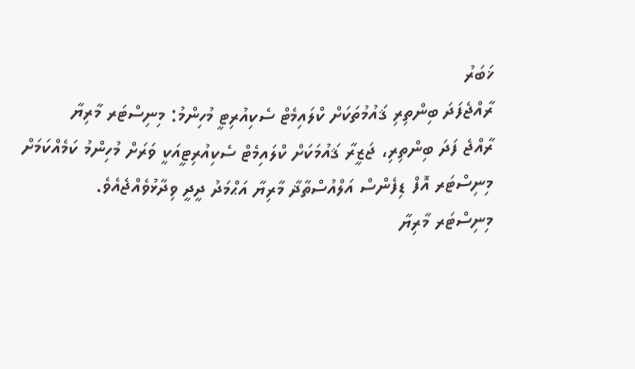ޚަބަރު
ރާއްޖެފަދަ ބިންތިރި ޤައުމުތަކަށް ކްލައިމެޓް ސެކިއުރިޓީ މުހިންމު: މިނިސްޓަރ މާރިޔާ
ރާއްޖެ ފަދަ ބިންތިރި، ޖަޒީރާ ޤައުމަކަށް ކްލައިމެޓް ސެކިއުރިޓީއަކީ ވަރަށް މުހިންމު ކަމެއްކަމަށް މިނިސްޓަރ އޮފް ޑިފެންސް އަލްއުސްތާޛާ މާރިޔާ އަޙްމަދު ދީދީ ވިދާޅުވެއްޖެއެވެ.
މިނިސްޓަރ މާރިޔާ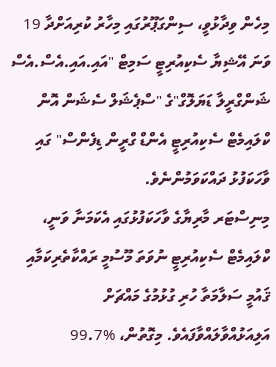މިހެން ވިދާޅުވީ، ސިންގަޕޫރުގައި މިހާރު ކުރިއަށްދާ 19 ވަނަ އޭޝިޔާ ސެކިއުރިޓީ ސަމިޓް "އައި.އައި.އެސް.އެސް ޝަންގްރީލާ ޑަޔަލޮގް"ގެ "ސްޕެޝަލް ސެޝަން އޮން ކްލައިމެޓް ސެކިއުރިޓީ އެންޑް ގްރީން ޑިފެންސް" ގައި ވާހަކަފުޅު ދައްކަވަމުންނެވެ.
މިނިސްޓަރ މާރިޔާގެ ވާހަކަފުޅުގައި އެކަމަނާ ވަނީ، ކްލައިމެޓް ސެކިއުރިޓީ ނުވަތަ މޫސުމީ ރައްކާތެރިކަމާއި ޤައުމީ ސަލާމަތާ ހުރި ގުޅުމުގެ މައްޗަށް އަލިއަޅުއްވާލައްވާފައެވެ. މިގޮތުން، %99.7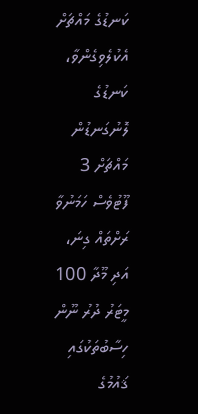ކަނޑުގެ މައްޗަށް އެކުލެވިގެންވާ، ކަނޑުގެ ލޮނުގަނޑުން މައްޗަށް 3 ފޫޓުވެސް ހަމަނުވާ ރަށްތައް ގިނަ، އަދި މޫދާ 100 މީޓަރު ދުރު ނޫން ހިސާބުތަކުގައި ޤައުމުގެ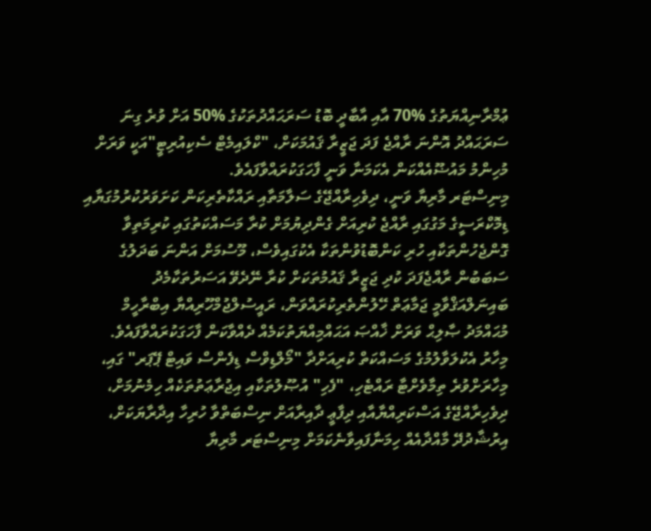ޢުމްރާނިއްޔަތުގެ %70 އާއި އާބާދީ ބޮޑު ސަރަޙައްދުތަކުގެ %50 އަށް ވުރެ ގިނަ ސަރަޙައްދު އޮންނަ ރާއްޖެ ފަދަ ޖަޒީރާ ޤައުމަކަށް، "ކްލައިމެޓް ސެކިއުރިޓީ"އަކީ ވަރަށް މުހިންމު މައުޟޫއެއްކަން އެކަމަނާ ވަނީ ފާހަގަކުރައްވާފައެވެ.
މިނިސްޓަރ މާރިޔާ ވަނީ، ދިވެހިރާއްޖޭގެ ސަލާމަތާއި ރައްކާތެރިކަން ކަށަވަރުކުރުމުގަޔާއި ޑިމޮކްރަސީގެ މަގުގައި ރާއްޖެ ކުރިއަށް ގެންދިޔުމަށް ކުރާ މަސައްކަތުގައި ކުރިމަތިވާ ގޮންޖެހުންތަކާއި ހުރި ކަންބޮޑުވުންތަކާ އެކުގައިވެސް، މޫސުމަށް އަންނަ ބަދަލުގެ ސަބަބުން ރާއްޖެފަދަ ކުދި ޖަޒީރާ ޤައުމުތަކަށް ކުރާ ނޭދެވޭ އަސަރުތަކާމެދު ބައިނަލްއަޤްވާމީ ޖަމާޢަތް ހޭލުންތެރިކުރައްވަން، ރައީސުލްޖުމްހޫރިއްޔާ އިބްރާހީމް މުޙައްމަދު ޞާލިޙް ވަރަށް ޚާއްޞަ އަޙައްމިއްޔަތުކަމެއް ދެއްވާކަން ފާހަގަކުރައްވާފައެވެ.
މިހާރު އެކުލަވާލުމުގެ މަސައްކަތް ކުރިއަށްދާ "މޯލްޑިވްސް ޑިފެންސް ވައިޓް ޕޭޕަރ" ގައި، މިހާރަށްވުރެ ތިމާވެށްޓާ ރައްޓެހި، "ފެހި" އުޞޫލުތަކާއި އިޖުރާޢަތުތަކެއް ހިމެނުމަށް، ދިވެހިރާއްޖޭގެ އަސްކަރިއްޔާއާއި ދިފާޢީ ދާއިރާއަށް ނިސްބަތްވާ ހުރިހާ އިދާރާޔަކަށް، އިރުޝާދުދޭ މާއްދާއެއް ހިމަނާފައިވާނެކަމަށް މިނިސްޓަރ މާރިޔާ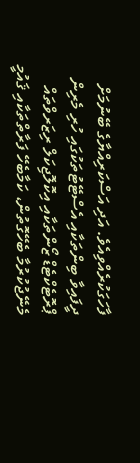ފާހަގަކުރެއްވިއެވެ. އަދި އަސްކަރިއްޔާގެ ބޭނުމަށް ދީފައިވާ ބިންތަކާއި އެސްޓޭޓުތަކުގައި ހުރި މެރިން ޕްރޮޓެކްޓެޑް ޒޯންތަކާއި އިކޮލޮޖިކަލް ރިޒަރވްތައް މެނޭޖުކުރުމާ ބެހޭގޮތުން، ކަމާބެހޭ ފަރާތްތަކާއި ޤައުމީ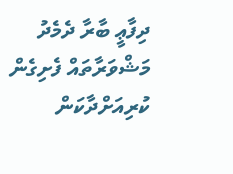ދިފާޢީ ބާރާ ދެމެދު މަޝްވަރާތައް ފެށިގެން ކުރިއަށްދާކަން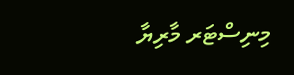މިނިސްޓަރ މާރިޔާ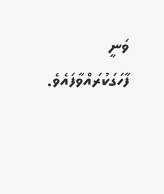ވަނީ ފާހަގަކުރައްވާފައެވެ.